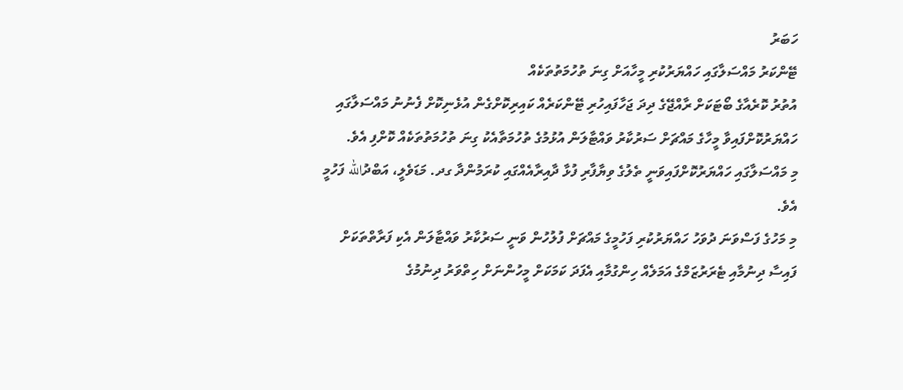ހަބަރު
ޓޭންކަރު މައްސަލާގައި ހައްޔަރުކުރި މީހާއަށް ގިނަ ތުހުމަތުތަކެއް
އުތުރު ކޮރެއާގެ ބޯޓަކަށް ރާއްޖޭގެ ދިދަ ޖަހާފައިހުރި ޓޭންކަރެއް ކައިރިކޮށްގެން އުޅެނިކޮށް ފެނުނު މައްސަލާގައި ހައްޔަރުކޮށްފައިވާ މީހާގެ މައްޗަށް ސަރުކާރު ވައްޓާލަން އުޅުމުގެ ތުހުމަތާއެކު ގިނަ ތުހުމަތުތަކެއް ކޮށްފި އެވެ.
މި މައްސަލާގައި ހައްޔަރުކޮށްފައިވަނީ ތެލުގެ ވިޔާފާރި ފުޅާ ދާއިރާއެއްގައި ކުރަމުންދާ ގދ. މަޑަވެލީ، އަބްދުالله ފަހުމީ އެވެ.
މި މަހުގެ ފަސްވަނަ ދުވަހު ހައްޔަރުކުރި ފަހުމީގެ މައްޗަށް ފުލުހުން ވަނީ ސަރުކާރު ވައްޓާލަން އެކި ފަރާތްތަކަށް ފައިސާ ދިނުމާއި ޓެރަރުޒަމްގެ އަމަލެއް ހިންގުމާއި އެފަދަ ކަމަކަށް މީހުންނަށް ހިތްވަރު ދިނުމުގެ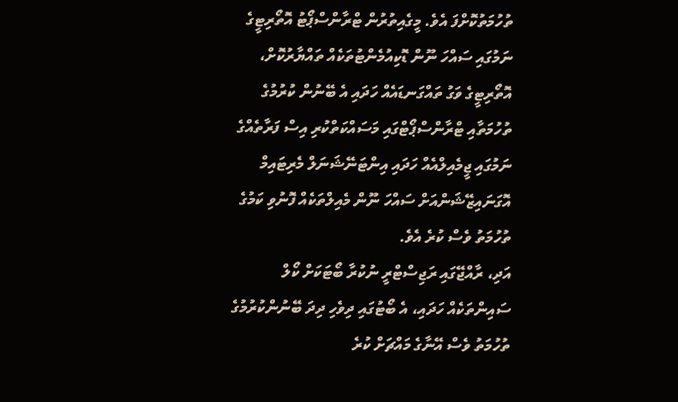ތުހުމަތުކޮށްފަ އެވެ. މީގެއިތުރުން ޓްރާންސްޕޯޓު އޮތޯރިޓީގެ ނަމުގައި ސައްހަ ނޫން ޑޮކިއުމެންޓުތަކެއް ތައްޔާރުކޮށް، އޮތޯރިޓީގެ ވަގު ތައްގަނޑައެއް ހަދައި އެ ބޭނުން ކުރުމުގެ ތުހުމަތާއި ޓްރާންސްޕޯޓްގައި މަސައްކަތްކުރި އިސް ފަރާތެއްގެ ނަމުގައި ޖީމެއިލްއެއް ހަދައި އިންޓަނޭޝަނަލް މެރިޓައިމް އޮގަނައިޒޭޝަންއަށް ސައްހަ ނޫން މެއިލްތަކެއް ފޮނުވި ކަމުގެ ތުހުމަތު ވެސް ކުރެ އެވެ.
އަދި، ރާއްޖޭގައި ރަޖިސްޓްރީ ނުކުރާ ބޯޓަކަށް ކޯލް ސައިންތަކެއް ހަދައި، އެ ބޯޓުގައި ދިވެހި ދިދަ ބޭނުންކުރުމުގެ ތުހުމަތު ވެސް އޭނާގެ މައްޗަށް ކުރެ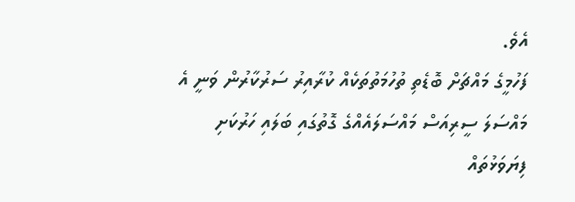އެވެ.
ފަހުމީގެ މައްޗަށް ބޮޑެތި ތުހުމަތުތަކެއް ކުރާއިރު ސަރުކާރުން ވަނީ އެ މައްސަލަ ސީރިއަސް މައްސަލައެއްގެ ގޮތުގައި ބަލައި ހަރުކަށި ފިޔަވަޅުތައް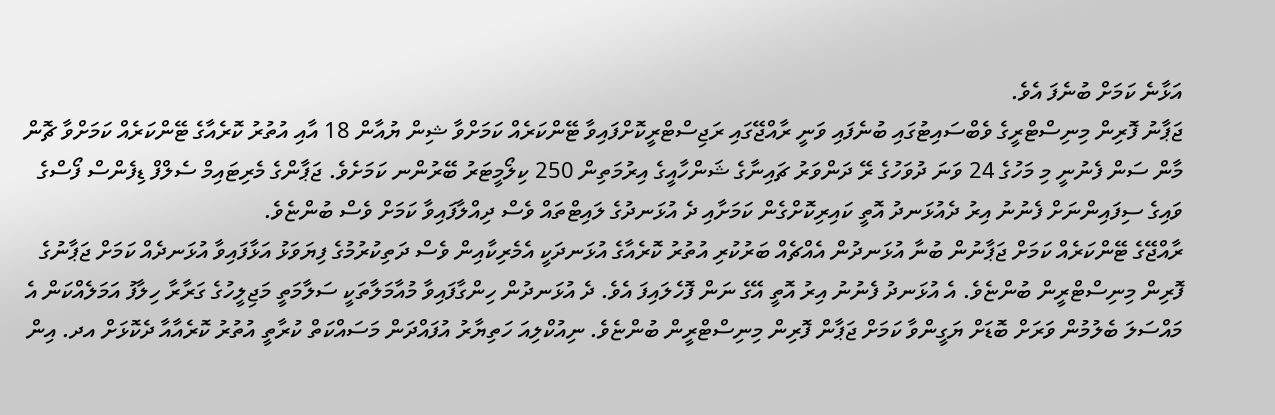އަޅާނެ ކަމަށް ބުނެފަ އެވެ.
ޖަޕާނު ފޮރިން މިނިސްޓްރީގެ ވެބްސައިޓުގައި ބުނެފައި ވަނީ ރާއްޖޭގައި ރަޖިސްޓްރީކޮށްފައިވާ ޓޭންކަރެއް ކަމަށްވާ ޝިން ޔުއާން 18 އާއި އުތުރު ކޮރެއާގެ ޓޭންކަރެއް ކަމަށްވާ ޗޮން މާން ސަން ފެނުނީ މި މަހުގެ 24 ވަނަ ދުވަހުގެ ރޭ ދަންވަރު ޗައިނާގެ ޝަންހާއީގެ އިރުމަތިން 250 ކިލޯމީޓަރު ބޭރުންނ ކަމަށެވެ. ޖަޕާންގެ މެރިޓައިމް ސެލްފް ޑިފެންސް ފޯސްގެ ވައިގެ ސިފައިންނަށް ފެނުނު އިރު ދެއުޅަނދު އޮތީ ކައިރިކޮށްގެން ކަމަށާއި ދެ އުޅަނދުގެ ލައިޓްތައް ވެސް ދިއްލާފައިވާ ކަމަށް ވެސް ބުންޏެވެ.
ރާއްޖޭގެ ޓޭންކަރެއް ކަމަށް ޖަޕާނުން ބުނާ އުޅަނދުން އެއްޗެއް ބަރުކުރި އުތުރު ކޮރެއާގެ އުޅަނދަކީ އެމެރިކާއިން ވެސް ދަތިކުރުމުގެ ފިޔަވަޅު އަޅާފައިވާ އުޅަނދެއް ކަމަށް ޖަޕާނުގެ ފޮރިން މިނިސްޓްރީން ބުންޏެވެ. އެ އުޅަނދު ފެނުނު އިރު އޮތީ އޭގެ ނަން ފޮހެލައިފަ އެވެ. ދެ އުޅަނދުން ހިންގާފައިވާ މުއާމަލާތަކީ ސަލާމަތީ މަޖިލީހުގެ ގަރާރާ ހިލާފު އަމަލެއްކަން އެ މައްސަލަ ބެލުމުން ވަރަށް ބޮޑަށް ޔަގީންވާ ކަމަށް ޖަޕާން ފޮރިން މިނިސްޓްރީން ބުންޏެވެ. ނިއުކްލިއަ ހަތިޔާރު އުފައްދަން މަސައްކަތް ކުރާތީ އުތުރު ކޮރެއާއާ ދެކޮޅަށް އދ. އިން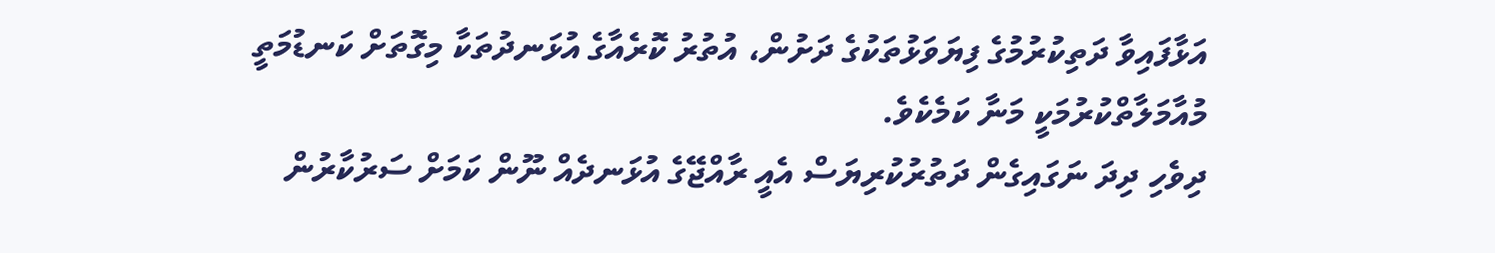އަޅާފައިވާ ދަތިކުރުމުގެ ފިޔަވަޅުތަކުގެ ދަށުން، އުތުރު ކޮރެއާގެ އުޅަނދުތަކާ މިގޮތަށް ކަނޑުމަތީ މުއާމަލާތްކުރުމަކީ މަނާ ކަމެކެވެ.
ދިވެހި ދިދަ ނަގައިގެން ދަތުރުކުރިޔަސް އެއީ ރާއްޖޭގެ އުޅަނދެއް ނޫން ކަމަށް ސަރުކާރުން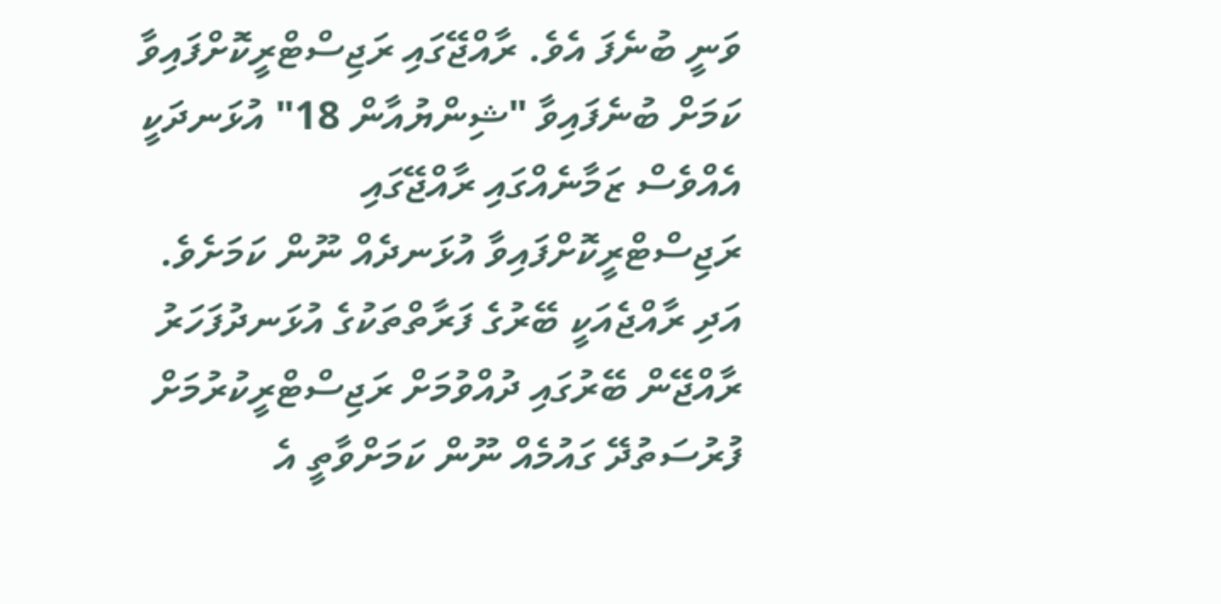ވަނީ ބުނެފަ އެވެ. ރާއްޖޭގައި ރަޖިސްޓްރީކޮށްފައިވާ ކަމަށް ބުނެފައިވާ "ޝިންޔުއާން 18" އުޅަނދަކީ އެއްވެސް ޒަމާނެއްގައި ރާއްޖޭގައި ރަޖިސްޓްރީކޮށްފައިވާ އުޅަނދެއް ނޫން ކަމަށެވެ. އަދި ރާއްޖެއަކީ ބޭރުގެ ފަރާތްތަކުގެ އުޅަނދުފަހަރު ރާއްޖޭން ބޭރުގައި ދުއްވުމަށް ރަޖިސްޓްރީކުރުމަށް ފުރުސަތުދޭ ގައުމެއް ނޫން ކަމަށްވާތީ އެ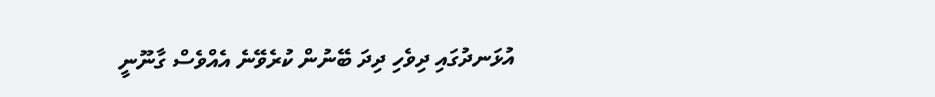އުޅަނދުގައި ދިވެހި ދިދަ ބޭނުން ކުރެވޭނެ އެއްވެސް ގާނޫނީ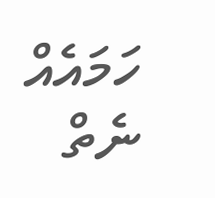ހަމައެއް ނެތް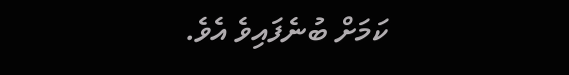ކަމަށް ބުނެފައިވެ އެވެ.